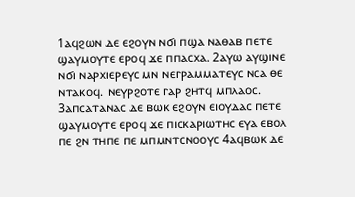1ⲁϥϩⲱⲛ ⲇⲉ ⲉϩⲟⲩⲛ ⲛϭⲓ ⲡϣⲁ ⲛⲁⲑⲁⲃ ⲡⲉⲧⲉ ϣⲁⲩⲙⲟⲩⲧⲉ ⲉⲣⲟϥ ϫⲉ ⲡⲡⲁⲥⲭⲁ. 2ⲁⲩⲱ ⲁⲩϣⲓⲛⲉ ⲛϭⲓ ⲛⲁⲣⲭⲓⲉⲣⲉⲩⲥ ⲙⲛ ⲛⲉⲅⲣⲁⲙⲙⲁⲧⲉⲩⲥ ⲛⲥⲁ ⲑⲉ ⲛⲧⲁⲕⲟϥ. ⲛⲉⲩⲣϩⲟⲧⲉ ⲅⲁⲣ ϩⲏⲧϥ ⲙⲡⲗⲁⲟⲥ. 3ⲁⲡⲥⲁⲧⲁⲛⲁⲥ ⲇⲉ ⲃⲱⲕ ⲉϩⲟⲩⲛ ⲉⲓⲟⲩⲇⲁⲥ ⲡⲉⲧⲉ ϣⲁⲩⲙⲟⲩⲧⲉ ⲉⲣⲟϥ ϫⲉ ⲡⲓⲥⲕⲁⲣⲓⲱⲧⲏⲥ ⲉⲩⲁ ⲉⲃⲟⲗ ⲡⲉ ϩⲛ ⲧⲏⲡⲉ ⲡⲉ ⲙⲡⲙⲛⲧⲥⲛⲟⲟⲩⲥ 4ⲁϥⲃⲱⲕ ⲇⲉ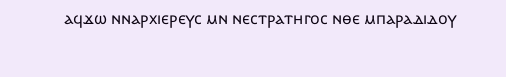ⲁϥϫⲱ ⲛⲛⲁⲣⲭⲓⲉⲣⲉⲩⲥ ⲙⲛ ⲛⲉⲥⲧⲣⲁⲧⲏⲅⲟⲥ ⲛⲑⲉ ⲙⲡⲁⲣⲁⲇⲓⲇⲟⲩ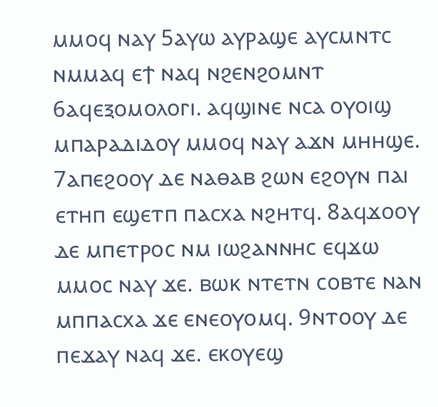ⲙⲙⲟϥ ⲛⲁⲩ 5ⲁⲩⲱ ⲁⲩⲣⲁϣⲉ ⲁⲩⲥⲙⲛⲧⲥ ⲛⲙⲙⲁϥ ⲉϯ ⲛⲁϥ ⲛϩⲉⲛϩⲟⲙⲛⲧ 6ⲁϥⲉⲝⲟⲙⲟⲗⲟⲅⲓ. ⲁϥϣⲓⲛⲉ ⲛⲥⲁ ⲟⲩⲟⲓϣ ⲙⲡⲁⲣⲁⲇⲓⲇⲟⲩ ⲙⲙⲟϥ ⲛⲁⲩ ⲁϫⲛ ⲙⲏⲏϣⲉ.
7ⲁⲡⲉϩⲟⲟⲩ ⲇⲉ ⲛⲁⲑⲁⲃ ϩⲱⲛ ⲉϩⲟⲩⲛ ⲡⲁⲓ ⲉⲧⲏⲡ ⲉϣⲉⲧⲡ ⲡⲁⲥⲭⲁ ⲛϩⲏⲧϥ. 8ⲁϥϫⲟⲟⲩ ⲇⲉ ⲙⲡⲉⲧⲣⲟⲥ ⲛⲙ ⲓⲱϩⲁⲛⲛⲏⲥ ⲉϥϫⲱ ⲙⲙⲟⲥ ⲛⲁⲩ ϫⲉ. ⲃⲱⲕ ⲛⲧⲉⲧⲛ ⲥⲟⲃⲧⲉ ⲛⲁⲛ ⲙⲡⲡⲁⲥⲭⲁ ϫⲉ ⲉⲛⲉⲟⲩⲟⲙϥ. 9ⲛⲧⲟⲟⲩ ⲇⲉ ⲡⲉϫⲁⲩ ⲛⲁϥ ϫⲉ. ⲉⲕⲟⲩⲉϣ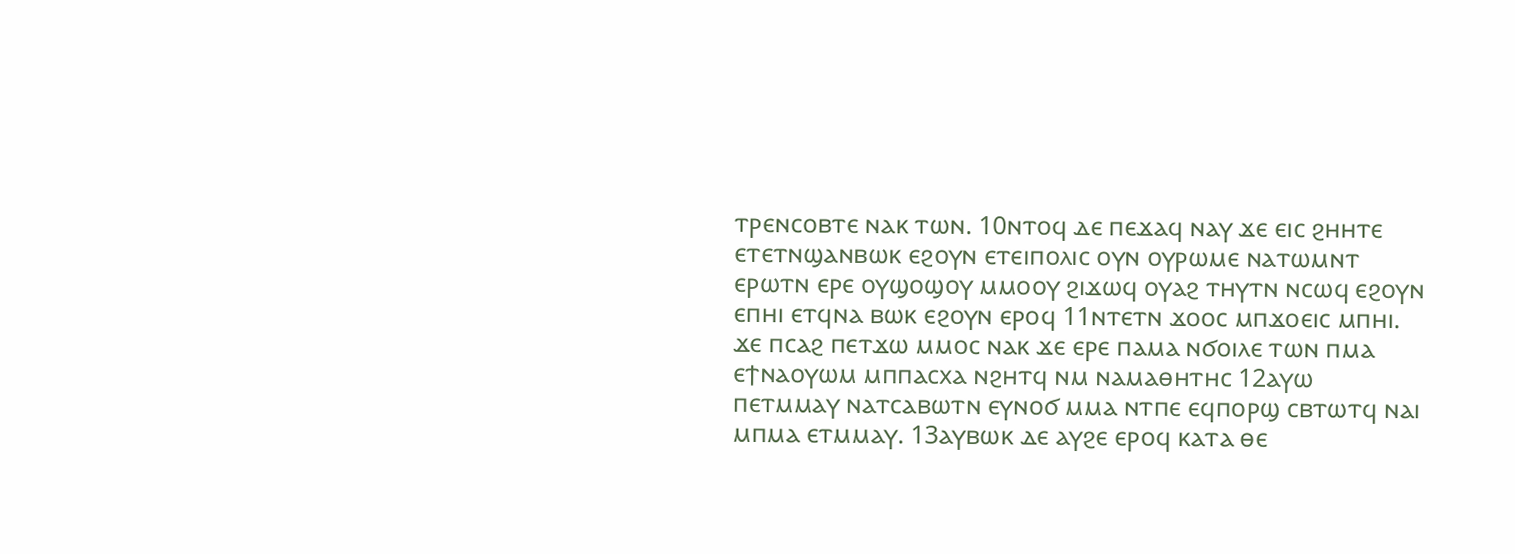ⲧⲣⲉⲛⲥⲟⲃⲧⲉ ⲛⲁⲕ ⲧⲱⲛ. 10ⲛⲧⲟϥ ⲇⲉ ⲡⲉϫⲁϥ ⲛⲁⲩ ϫⲉ ⲉⲓⲥ ϩⲏⲏⲧⲉ ⲉⲧⲉⲧⲛϣⲁⲛⲃⲱⲕ ⲉϩⲟⲩⲛ ⲉⲧⲉⲓⲡⲟⲗⲓⲥ ⲟⲩⲛ ⲟⲩⲣⲱⲙⲉ ⲛⲁⲧⲱⲙⲛⲧ ⲉⲣⲱⲧⲛ ⲉⲣⲉ ⲟⲩϣⲟϣⲟⲩ ⲙⲙⲟⲟⲩ ϩⲓϫⲱϥ ⲟⲩⲁϩ ⲧⲏⲩⲧⲛ ⲛⲥⲱϥ ⲉϩⲟⲩⲛ ⲉⲡⲏⲓ ⲉⲧϥⲛⲁ ⲃⲱⲕ ⲉϩⲟⲩⲛ ⲉⲣⲟϥ 11ⲛⲧⲉⲧⲛ ϫⲟⲟⲥ ⲙⲡϫⲟⲉⲓⲥ ⲙⲡⲏⲓ. ϫⲉ ⲡⲥⲁϩ ⲡⲉⲧϫⲱ ⲙⲙⲟⲥ ⲛⲁⲕ ϫⲉ ⲉⲣⲉ ⲡⲁⲙⲁ ⲛϭⲟⲓⲗⲉ ⲧⲱⲛ ⲡⲙⲁ ⲉϯⲛⲁⲟⲩⲱⲙ ⲙⲡⲡⲁⲥⲭⲁ ⲛϩⲏⲧϥ ⲛⲙ ⲛⲁⲙⲁⲑⲏⲧⲏⲥ 12ⲁⲩⲱ ⲡⲉⲧⲙⲙⲁⲩ ⲛⲁⲧⲥⲁⲃⲱⲧⲛ ⲉⲩⲛⲟϭ ⲙⲙⲁ ⲛⲧⲡⲉ ⲉϥⲡⲟⲣϣ ⲥⲃⲧⲱⲧϥ ⲛⲁⲓ ⲙⲡⲙⲁ ⲉⲧⲙⲙⲁⲩ. 13ⲁⲩⲃⲱⲕ ⲇⲉ ⲁⲩϩⲉ ⲉⲣⲟϥ ⲕⲁⲧⲁ ⲑⲉ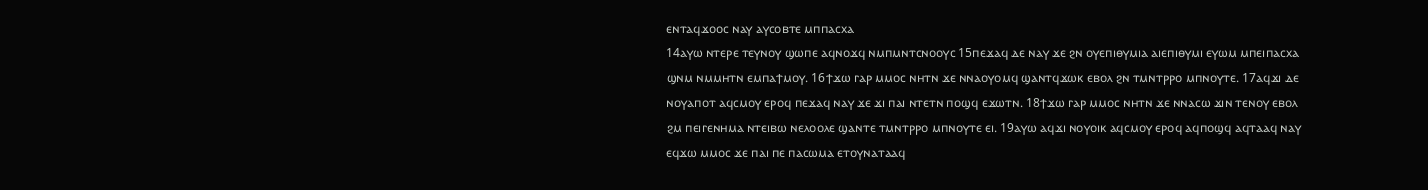ⲉⲛⲧⲁϥϫⲟⲟⲥ ⲛⲁⲩ ⲁⲩⲥⲟⲃⲧⲉ ⲙⲡⲡⲁⲥⲭⲁ
14ⲁⲩⲱ ⲛⲧⲉⲣⲉ ⲧⲉⲩⲛⲟⲩ ϣⲱⲡⲉ ⲁϥⲛⲟϫϥ ⲛⲙⲡⲙⲛⲧⲥⲛⲟⲟⲩⲥ 15ⲡⲉϫⲁϥ ⲇⲉ ⲛⲁⲩ ϫⲉ ϩⲛ ⲟⲩⲉⲡⲓⲑⲩⲙⲓⲁ ⲁⲓⲉⲡⲓⲑⲩⲙⲓ ⲉⲩⲱⲙ ⲙⲡⲉⲓⲡⲁⲥⲭⲁ ϣⲛⲙ ⲛⲙⲙⲏⲧⲛ ⲉⲙⲡⲁϯⲙⲟⲩ. 16ϯϫⲱ ⲅⲁⲣ ⲙⲙⲟⲥ ⲛⲏⲧⲛ ϫⲉ ⲛⲛⲁⲟⲩⲟⲙϥ ϣⲁⲛⲧϥϫⲱⲕ ⲉⲃⲟⲗ ϩⲛ ⲧⲙⲛⲧⲣⲣⲟ ⲙⲡⲛⲟⲩⲧⲉ. 17ⲁϥϫⲓ ⲇⲉ ⲛⲟⲩⲁⲡⲟⲧ ⲁϥⲥⲙⲟⲩ ⲉⲣⲟϥ ⲡⲉϫⲁϥ ⲛⲁⲩ ϫⲉ ϫⲓ ⲡⲁⲓ ⲛⲧⲉⲧⲛ ⲡⲟϣϥ ⲉϫⲱⲧⲛ. 18ϯϫⲱ ⲅⲁⲣ ⲙⲙⲟⲥ ⲛⲏⲧⲛ ϫⲉ ⲛⲛⲁⲥⲱ ϫⲓⲛ ⲧⲉⲛⲟⲩ ⲉⲃⲟⲗ ϩⲙ ⲡⲉⲓⲅⲉⲛⲏⲙⲁ ⲛⲧⲉⲓⲃⲱ ⲛⲉⲗⲟⲟⲗⲉ ϣⲁⲛⲧⲉ ⲧⲙⲛⲧⲣⲣⲟ ⲙⲡⲛⲟⲩⲧⲉ ⲉⲓ. 19ⲁⲩⲱ ⲁϥϫⲓ ⲛⲟⲩⲟⲓⲕ ⲁϥⲥⲙⲟⲩ ⲉⲣⲟϥ ⲁϥⲡⲟϣϥ ⲁϥⲧⲁⲁϥ ⲛⲁⲩ ⲉϥϫⲱ ⲙⲙⲟⲥ ϫⲉ ⲡⲁⲓ ⲡⲉ ⲡⲁⲥⲱⲙⲁ ⲉⲧⲟⲩⲛⲁⲧⲁⲁϥ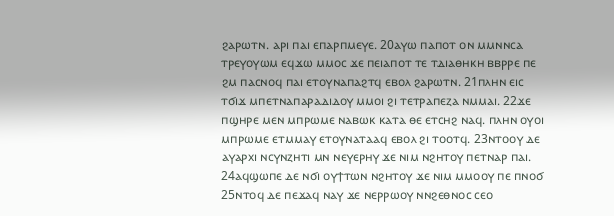ϩⲁⲣⲱⲧⲛ. ⲁⲣⲓ ⲡⲁⲓ ⲉⲡⲁⲣⲡⲙⲉⲩⲉ. 20ⲁⲩⲱ ⲡⲁⲡⲟⲧ ⲟⲛ ⲙⲙⲛⲛⲥⲁ ⲧⲣⲉⲩⲟⲩⲱⲙ ⲉϥϫⲱ ⲙⲙⲟⲥ ϫⲉ ⲡⲉⲓⲁⲡⲟⲧ ⲧⲉ ⲧⲇⲓⲁⲑⲏⲕⲏ ⲃⲃⲣⲣⲉ ⲡⲉ ϩⲙ ⲡⲁⲥⲛⲟϥ ⲡⲁⲓ ⲉⲧⲟⲩⲛⲁⲡⲁϩⲧϥ ⲉⲃⲟⲗ ϩⲁⲣⲱⲧⲛ. 21ⲡⲗⲏⲛ ⲉⲓⲥ ⲧϭⲓϫ ⲙⲡⲉⲧⲛⲁⲡⲁⲣⲁⲇⲓⲇⲟⲩ ⲙⲙⲟⲓ ϩⲓ ⲧⲉⲧⲣⲁⲡⲉⲍⲁ ⲛⲙⲙⲁⲓ. 22ϫⲉ ⲡϣⲏⲣⲉ ⲙⲉⲛ ⲙⲡⲣⲱⲙⲉ ⲛⲁⲃⲱⲕ ⲕⲁⲧⲁ ⲑⲉ ⲉⲧⲥⲏϩ ⲛⲁϥ. ⲡⲗⲏⲛ ⲟⲩⲟⲓ ⲙⲡⲣⲱⲙⲉ ⲉⲧⲙⲙⲁⲩ ⲉⲧⲟⲩⲛⲁⲧⲁⲁϥ ⲉⲃⲟⲗ ϩⲓ ⲧⲟⲟⲧϥ. 23ⲛⲧⲟⲟⲩ ⲇⲉ ⲁⲩⲁⲣⲭⲓ ⲛⲥⲩⲛⲍⲏⲧⲓ ⲙⲛ ⲛⲉⲩⲉⲣⲏⲩ ϫⲉ ⲛⲓⲙ ⲛϩⲏⲧⲟⲩ ⲡⲉⲧⲛⲁⲣ ⲡⲁⲓ.
24ⲁϥϣⲱⲡⲉ ⲇⲉ ⲛϭⲓ ⲟⲩϯⲧⲱⲛ ⲛϩⲏⲧⲟⲩ ϫⲉ ⲛⲓⲙ ⲙⲙⲟⲟⲩ ⲡⲉ ⲡⲛⲟϭ 25ⲛⲧⲟϥ ⲇⲉ ⲡⲉϫⲁϥ ⲛⲁⲩ ϫⲉ ⲛⲉⲣⲣⲱⲟⲩ ⲛⲛϩⲉⲑⲛⲟⲥ ⲥⲉⲟ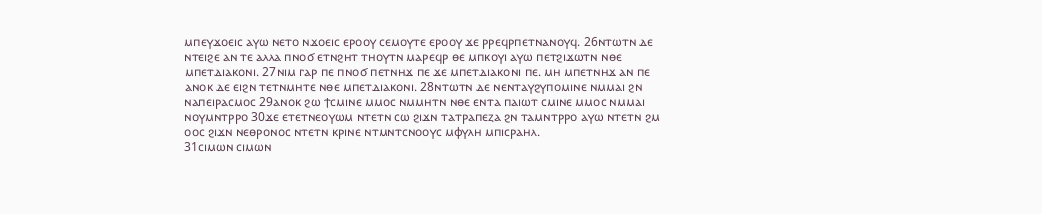ⲙⲡⲉⲩϫⲟⲉⲓⲥ ⲁⲩⲱ ⲛⲉⲧⲟ ⲛϫⲟⲉⲓⲥ ⲉⲣⲟⲟⲩ ⲥⲉⲙⲟⲩⲧⲉ ⲉⲣⲟⲟⲩ ϫⲉ ⲣⲣⲉϥⲣⲡⲉⲧⲛⲁⲛⲟⲩϥ. 26ⲛⲧⲱⲧⲛ ⲇⲉ ⲛⲧⲉⲓϩⲉ ⲁⲛ ⲧⲉ ⲁⲗⲗⲁ ⲡⲛⲟϭ ⲉⲧⲛϩⲏⲧ ⲧⲏⲟⲩⲧⲛ ⲙⲁⲣⲉϥⲣ ⲑⲉ ⲙⲡⲕⲟⲩⲓ ⲁⲩⲱ ⲡⲉⲧϩⲓϫⲱⲧⲛ ⲛⲑⲉ ⲙⲡⲉⲧⲇⲓⲁⲕⲟⲛⲓ. 27ⲛⲓⲙ ⲅⲁⲣ ⲡⲉ ⲡⲛⲟϭ ⲡⲉⲧⲛⲏϫ ⲡⲉ ϫⲉ ⲙⲡⲉⲧⲇⲓⲁⲕⲟⲛⲓ ⲡⲉ. ⲙⲏ ⲙⲡⲉⲧⲛⲏϫ ⲁⲛ ⲡⲉ ⲁⲛⲟⲕ ⲇⲉ ⲉⲓϩⲛ ⲧⲉⲧⲛⲙⲏⲧⲉ ⲛⲑⲉ ⲙⲡⲉⲧⲇⲓⲁⲕⲟⲛⲓ. 28ⲛⲧⲱⲧⲛ ⲇⲉ ⲛⲉⲛⲧⲁⲩϩⲩⲡⲟⲙⲓⲛⲉ ⲛⲙⲙⲁⲓ ϩⲛ ⲛⲁⲡⲉⲓⲣⲁⲥⲙⲟⲥ 29ⲁⲛⲟⲕ ϩⲱ ϯⲥⲙⲓⲛⲉ ⲙⲙⲟⲥ ⲛⲙⲙⲏⲧⲛ ⲛⲑⲉ ⲉⲛⲧⲁ ⲡⲁⲓⲱⲧ ⲥⲙⲓⲛⲉ ⲙⲙⲟⲥ ⲛⲙⲙⲁⲓ ⲛⲟⲩⲙⲛⲧⲣⲣⲟ 30ϫⲉ ⲉⲧⲉⲧⲛⲉⲟⲩⲱⲙ ⲛⲧⲉⲧⲛ ⲥⲱ ϩⲓϫⲛ ⲧⲁⲧⲣⲁⲡⲉⲍⲁ ϩⲛ ⲧⲁⲙⲛⲧⲣⲣⲟ ⲁⲩⲱ ⲛⲧⲉⲧⲛ ϩⲙ ⲟⲟⲥ ϩⲓϫⲛ ⲛⲉⲑⲣⲟⲛⲟⲥ ⲛⲧⲉⲧⲛ ⲕⲣⲓⲛⲉ ⲛⲧⲙⲛⲧⲥⲛⲟⲟⲩⲥ ⲙⲫⲩⲗⲏ ⲙⲡⲓⲥⲣⲁⲏⲗ.
31ⲥⲓⲙⲱⲛ ⲥⲓⲙⲱⲛ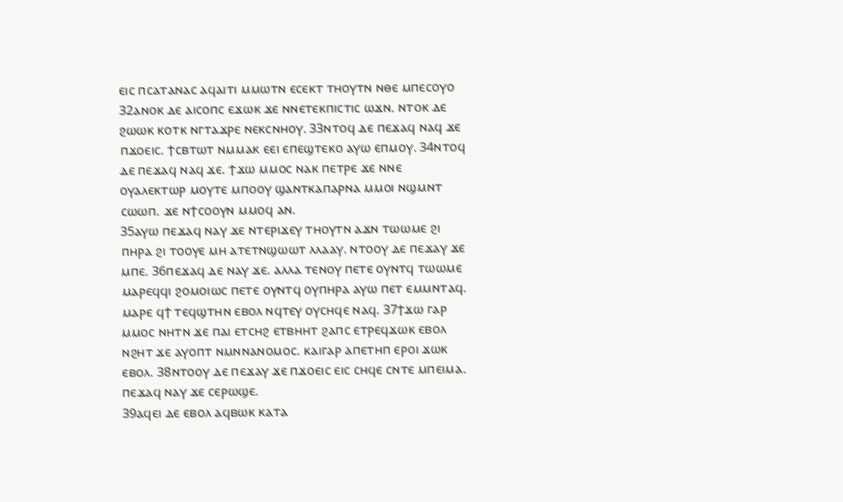ⲉⲓⲥ ⲡⲥⲁⲧⲁⲛⲁⲥ ⲁϥⲁⲓⲧⲓ ⲙⲙⲱⲧⲛ ⲉⲥⲉⲕⲧ ⲧⲏⲟⲩⲧⲛ ⲛⲑⲉ ⲙⲡⲉⲥⲟⲩⲟ 32ⲁⲛⲟⲕ ⲇⲉ ⲁⲓⲥⲟⲡⲥ ⲉϫⲱⲕ ϫⲉ ⲛⲛⲉⲧⲉⲕⲡⲓⲥⲧⲓⲥ ⲱϫⲛ. ⲛⲧⲟⲕ ⲇⲉ ϩⲱⲱⲕ ⲕⲟⲧⲕ ⲛⲅⲧⲁϫⲣⲉ ⲛⲉⲕⲥⲛⲏⲟⲩ. 33ⲛⲧⲟϥ ⲇⲉ ⲡⲉϫⲁϥ ⲛⲁϥ ϫⲉ ⲡϫⲟⲉⲓⲥ. ϯⲥⲃⲧⲱⲧ ⲛⲙⲙⲁⲕ ⲉⲉⲓ ⲉⲡⲉϣⲧⲉⲕⲟ ⲁⲩⲱ ⲉⲡⲙⲟⲩ. 34ⲛⲧⲟϥ ⲇⲉ ⲡⲉϫⲁϥ ⲛⲁϥ ϫⲉ. ϯϫⲱ ⲙⲙⲟⲥ ⲛⲁⲕ ⲡⲉⲧⲣⲉ ϫⲉ ⲛⲛⲉ ⲟⲩⲁⲗⲉⲕⲧⲱⲣ ⲙⲟⲩⲧⲉ ⲙⲡⲟⲟⲩ ϣⲁⲛⲧⲕⲁⲡⲁⲣⲛⲁ ⲙⲙⲟⲓ ⲛϣⲙⲛⲧ ⲥⲱⲱⲡ. ϫⲉ ⲛϯⲥⲟⲟⲩⲛ ⲙⲙⲟϥ ⲁⲛ.
35ⲁⲩⲱ ⲡⲉϫⲁϥ ⲛⲁⲩ ϫⲉ ⲛⲧⲉⲣⲓϫⲉⲩ ⲧⲏⲟⲩⲧⲛ ⲁϫⲛ ⲧⲱⲱⲙⲉ ϩⲓ ⲡⲏⲣⲁ ϩⲓ ⲧⲟⲟⲩⲉ ⲙⲏ ⲁⲧⲉⲧⲛϣⲱⲱⲧ ⲗⲗⲁⲁⲩ. ⲛⲧⲟⲟⲩ ⲇⲉ ⲡⲉϫⲁⲩ ϫⲉ ⲙⲡⲉ. 36ⲡⲉϫⲁϥ ⲇⲉ ⲛⲁⲩ ϫⲉ. ⲁⲗⲗⲁ ⲧⲉⲛⲟⲩ ⲡⲉⲧⲉ ⲟⲩⲛⲧϥ ⲧⲱⲱⲙⲉ ⲙⲁⲣⲉϥϥⲓ ϩⲟⲙⲟⲓⲱⲥ ⲡⲉⲧⲉ ⲟⲩⲛⲧϥ ⲟⲩⲡⲏⲣⲁ ⲁⲩⲱ ⲡⲉⲧ ⲉⲙⲙⲛⲧⲁϥ. ⲙⲁⲣⲉ ϥϯ ⲧⲉϥϣⲧⲏⲛ ⲉⲃⲟⲗ ⲛϥⲧⲉⲩ ⲟⲩⲥⲏϥⲉ ⲛⲁϥ. 37ϯϫⲱ ⲅⲁⲣ ⲙⲙⲟⲥ ⲛⲏⲧⲛ ϫⲉ ⲡⲁⲓ ⲉⲧⲥⲏϩ ⲉⲧⲃⲏⲏⲧ ϩⲁⲡⲥ ⲉⲧⲣⲉϥϫⲱⲕ ⲉⲃⲟⲗ ⲛϩⲏⲧ ϫⲉ ⲁⲩⲟⲡⲧ ⲛⲙⲛⲛⲁⲛⲟⲙⲟⲥ. ⲕⲁⲓⲅⲁⲣ ⲁⲡⲉⲧⲏⲡ ⲉⲣⲟⲓ ϫⲱⲕ ⲉⲃⲟⲗ. 38ⲛⲧⲟⲟⲩ ⲇⲉ ⲡⲉϫⲁⲩ ϫⲉ ⲡϫⲟⲉⲓⲥ ⲉⲓⲥ ⲥⲏϥⲉ ⲥⲛⲧⲉ ⲙⲡⲉⲓⲙⲁ. ⲡⲉϫⲁϥ ⲛⲁⲩ ϫⲉ ⲥⲉⲣⲱϣⲉ.
39ⲁϥⲉⲓ ⲇⲉ ⲉⲃⲟⲗ ⲁϥⲃⲱⲕ ⲕⲁⲧⲁ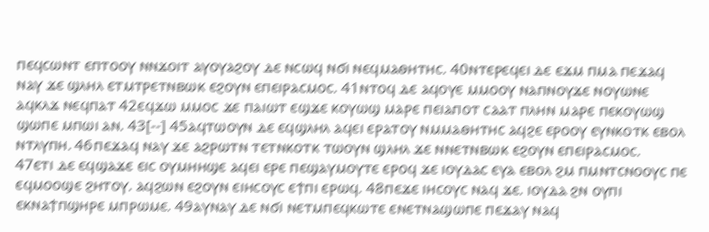ⲡⲉϥⲥⲱⲛⲧ ⲉⲡⲧⲟⲟⲩ ⲛⲛϫⲟⲓⲧ ⲁⲩⲟⲩⲁϩⲟⲩ ⲇⲉ ⲛⲥⲱϥ ⲛϭⲓ ⲛⲉϥⲙⲁⲑⲏⲧⲏⲥ. 40ⲛⲧⲉⲣⲉϥⲉⲓ ⲇⲉ ⲉϫⲙ ⲡⲙⲁ ⲡⲉϫⲁϥ ⲛⲁⲩ ϫⲉ ϣⲗⲏⲗ ⲉⲧⲙⲧⲣⲉⲧⲛⲃⲱⲕ ⲉϩⲟⲩⲛ ⲉⲡⲉⲓⲣⲁⲥⲙⲟⲥ. 41ⲛⲧⲟϥ ⲇⲉ ⲁϥⲟⲩⲉ ⲙⲙⲟⲟⲩ ⲛⲁⲡⲛⲟⲩϫⲉ ⲛⲟⲩⲱⲛⲉ ⲁϥⲕⲗϫ ⲛⲉϥⲡⲁⲧ 42ⲉϥϫⲱ ⲙⲙⲟⲥ ϫⲉ ⲡⲁⲓⲱⲧ ⲉϣϫⲉ ⲕⲟⲩⲱϣ ⲙⲁⲣⲉ ⲡⲉⲓⲁⲡⲟⲧ ⲥⲁⲁⲧ ⲡⲗⲏⲛ ⲙⲁⲣⲉ ⲡⲉⲕⲟⲩⲱϣ ϣⲱⲡⲉ ⲙⲡⲱⲓ ⲁⲛ. 43[--] 45ⲁϥⲧⲱⲟⲩⲛ ⲇⲉ ⲉϥϣⲗⲏⲗ ⲁϥⲉⲓ ⲉⲣⲁⲧⲟⲩ ⲛⲙⲙⲁⲑⲏⲧⲏⲥ ⲁϥϩⲉ ⲉⲣⲟⲟⲩ ⲉⲩⲛⲕⲟⲧⲕ ⲉⲃⲟⲗ ⲛⲧⲗⲩⲡⲏ. 46ⲡⲉϫⲁϥ ⲛⲁⲩ ϫⲉ ⲁϩⲣⲱⲧⲛ ⲧⲉⲧⲛⲕⲟⲧⲕ ⲧⲱⲟⲩⲛ ϣⲗⲏⲗ ϫⲉ ⲛⲛⲉⲧⲛⲃⲱⲕ ⲉϩⲟⲩⲛ ⲉⲡⲉⲓⲣⲁⲥⲙⲟⲥ.
47ⲉⲧⲓ ⲇⲉ ⲉϥϣⲁϫⲉ ⲉⲓⲥ ⲟⲩⲙⲏⲏϣⲉ ⲁϥⲉⲓ ⲉⲣⲉ ⲡⲉϣⲁⲩⲙⲟⲩⲧⲉ ⲉⲣⲟϥ ϫⲉ ⲓⲟⲩⲇⲁⲥ ⲉⲩⲁ ⲉⲃⲟⲗ ϩⲙ ⲡⲙⲛⲧⲥⲛⲟⲟⲩⲥ ⲡⲉ ⲉϥⲙⲟⲟϣⲉ ϩⲏⲧⲟⲩ. ⲁϥϩⲱⲛ ⲉϩⲟⲩⲛ ⲉⲓⲏⲥⲟⲩⲥ ⲉϯⲡⲓ ⲉⲣⲱϥ. 48ⲡⲉϫⲉ ⲓⲏⲥⲟⲩⲥ ⲛⲁϥ ϫⲉ. ⲓⲟⲩⲇⲁ ϩⲛ ⲟⲩⲡⲓ ⲉⲕⲛⲁϯⲡϣⲏⲣⲉ ⲙⲡⲣⲱⲙⲉ. 49ⲁⲩⲛⲁⲩ ⲇⲉ ⲛϭⲓ ⲛⲉⲧⲙⲡⲉϥⲕⲱⲧⲉ ⲉⲛⲉⲧⲛⲁϣⲱⲡⲉ ⲡⲉϫⲁⲩ ⲛⲁϥ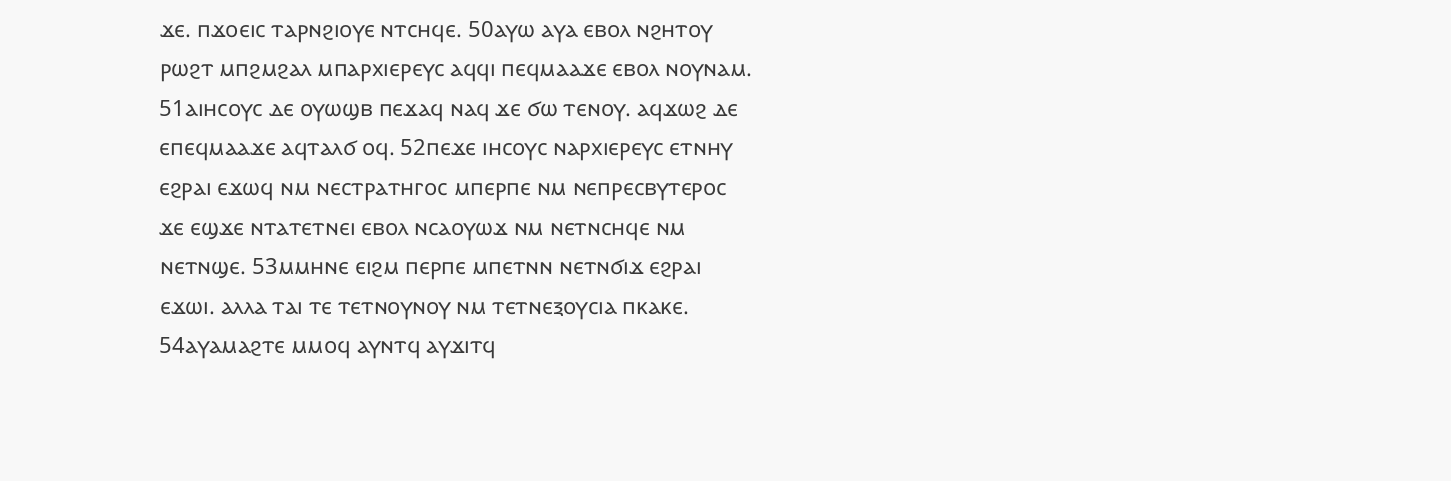ϫⲉ. ⲡϫⲟⲉⲓⲥ ⲧⲁⲣⲛϩⲓⲟⲩⲉ ⲛⲧⲥⲏϥⲉ. 50ⲁⲩⲱ ⲁⲩⲁ ⲉⲃⲟⲗ ⲛϩⲏⲧⲟⲩ ⲣⲱϩⲧ ⲙⲡϩⲙϩⲁⲗ ⲙⲡⲁⲣⲭⲓⲉⲣⲉⲩⲥ ⲁϥϥⲓ ⲡⲉϥⲙⲁⲁϫⲉ ⲉⲃⲟⲗ ⲛⲟⲩⲛⲁⲙ. 51ⲁⲓⲏⲥⲟⲩⲥ ⲇⲉ ⲟⲩⲱϣⲃ ⲡⲉϫⲁϥ ⲛⲁϥ ϫⲉ ϭⲱ ⲧⲉⲛⲟⲩ. ⲁϥϫⲱϩ ⲇⲉ ⲉⲡⲉϥⲙⲁⲁϫⲉ ⲁϥⲧⲁⲗϭ ⲟϥ. 52ⲡⲉϫⲉ ⲓⲏⲥⲟⲩⲥ ⲛⲁⲣⲭⲓⲉⲣⲉⲩⲥ ⲉⲧⲛⲏⲩ ⲉϩⲣⲁⲓ ⲉϫⲱϥ ⲛⲙ ⲛⲉⲥⲧⲣⲁⲧⲏⲅⲟⲥ ⲙⲡⲉⲣⲡⲉ ⲛⲙ ⲛⲉⲡⲣⲉⲥⲃⲩⲧⲉⲣⲟⲥ ϫⲉ ⲉϣϫⲉ ⲛⲧⲁⲧⲉⲧⲛⲉⲓ ⲉⲃⲟⲗ ⲛⲥⲁⲟⲩⲱϫ ⲛⲙ ⲛⲉⲧⲛⲥⲏϥⲉ ⲛⲙ ⲛⲉⲧⲛϣⲉ. 53ⲙⲙⲏⲛⲉ ⲉⲓϩⲙ ⲡⲉⲣⲡⲉ ⲙⲡⲉⲧⲛⲛ ⲛⲉⲧⲛϭⲓϫ ⲉϩⲣⲁⲓ ⲉϫⲱⲓ. ⲁⲗⲗⲁ ⲧⲁⲓ ⲧⲉ ⲧⲉⲧⲛⲟⲩⲛⲟⲩ ⲛⲙ ⲧⲉⲧⲛⲉⲝⲟⲩⲥⲓⲁ ⲡⲕⲁⲕⲉ.
54ⲁⲩⲁⲙⲁϩⲧⲉ ⲙⲙⲟϥ ⲁⲩⲛⲧϥ ⲁⲩϫⲓⲧϥ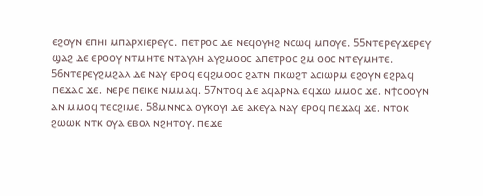ⲉϩⲟⲩⲛ ⲉⲡⲏⲓ ⲙⲡⲁⲣⲭⲓⲉⲣⲉⲩⲥ. ⲡⲉⲧⲣⲟⲥ ⲇⲉ ⲛⲉϥⲟⲩⲏϩ ⲛⲥⲱϥ ⲙⲡⲟⲩⲉ. 55ⲛⲧⲉⲣⲉⲩϫⲉⲣⲉⲩ ϣⲁϩ ⲇⲉ ⲉⲣⲟⲟⲩ ⲛⲧⲙⲏⲧⲉ ⲛⲧⲁⲩⲗⲏ ⲁⲩϩⲙⲟⲟⲥ ⲁⲡⲉⲧⲣⲟⲥ ϩⲙ ⲟⲟⲥ ⲛⲧⲉⲩⲙⲏⲧⲉ. 56ⲛⲧⲉⲣⲉⲩϩⲙϩⲁⲗ ⲇⲉ ⲛⲁⲩ ⲉⲣⲟϥ ⲉϥϩⲙⲟⲟⲥ ϩⲁⲧⲛ ⲡⲕⲱϩⲧ ⲁⲥⲓⲱⲣⲙ ⲉϩⲟⲩⲛ ⲉϩⲣⲁϥ ⲡⲉϫⲁⲥ ϫⲉ. ⲛⲉⲣⲉ ⲡⲉⲓⲕⲉ ⲛⲙⲙⲁϥ. 57ⲛⲧⲟϥ ⲇⲉ ⲁϥⲁⲣⲛⲁ ⲉϥϫⲱ ⲙⲙⲟⲥ ϫⲉ. ⲛϯⲥⲟⲟⲩⲛ ⲁⲛ ⲙⲙⲟϥ ⲧⲉⲥϩⲓⲙⲉ. 58ⲙⲛⲛⲥⲁ ⲟⲩⲕⲟⲩⲓ ⲇⲉ ⲁⲕⲉⲩⲁ ⲛⲁⲩ ⲉⲣⲟϥ ⲡⲉϫⲁϥ ϫⲉ. ⲛⲧⲟⲕ ϩⲱⲱⲕ ⲛⲧⲕ ⲟⲩⲁ ⲉⲃⲟⲗ ⲛϩⲏⲧⲟⲩ. ⲡⲉϫⲉ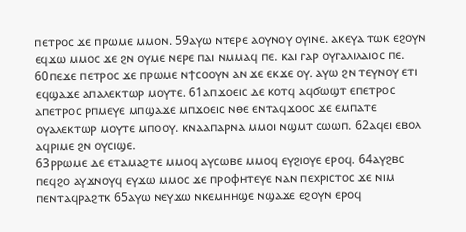ⲡⲉⲧⲣⲟⲥ ϫⲉ ⲡⲣⲱⲙⲉ ⲙⲙⲟⲛ. 59ⲁⲩⲱ ⲛⲧⲉⲣⲉ ⲁⲟⲩⲛⲟⲩ ⲟⲩⲓⲛⲉ. ⲁⲕⲉⲩⲁ ⲧⲱⲕ ⲉϩⲟⲩⲛ ⲉϥϫⲱ ⲙⲙⲟⲥ ϫⲉ ϩⲛ ⲟⲩⲙⲉ ⲛⲉⲣⲉ ⲡⲁⲓ ⲛⲙⲙⲁϥ ⲡⲉ. ⲕⲁⲓ ⲅⲁⲣ ⲟⲩⲅⲁⲗⲓⲗⲁⲓⲟⲥ ⲡⲉ. 60ⲡⲉϫⲉ ⲡⲉⲧⲣⲟⲥ ϫⲉ ⲡⲣⲱⲙⲉ ⲛϯⲥⲟⲟⲩⲛ ⲁⲛ ϫⲉ ⲉⲕϫⲉ ⲟⲩ. ⲁⲩⲱ ϩⲛ ⲧⲉⲩⲛⲟⲩ ⲉⲧⲓ ⲉϥϣⲁϫⲉ ⲁⲡⲁⲗⲉⲕⲧⲱⲣ ⲙⲟⲩⲧⲉ. 61ⲁⲡϫⲟⲉⲓⲥ ⲇⲉ ⲕⲟⲧϥ ⲁϥϭⲱϣⲧ ⲉⲡⲉⲧⲣⲟⲥ ⲁⲡⲉⲧⲣⲟⲥ ⲣⲡⲙⲉⲩⲉ ⲙⲡϣⲁϫⲉ ⲙⲡϫⲟⲉⲓⲥ ⲛⲑⲉ ⲉⲛⲧⲁϥϫⲟⲟⲥ ϫⲉ ⲉⲙⲡⲁⲧⲉ ⲟⲩⲁⲗⲉⲕⲧⲱⲣ ⲙⲟⲩⲧⲉ ⲙⲡⲟⲟⲩ. ⲕⲛⲁⲁⲡⲁⲣⲛⲁ ⲙⲙⲟⲓ ⲛϣⲙⲧ ⲥⲱⲱⲡ. 62ⲁϥⲉⲓ ⲉⲃⲟⲗ ⲁϥⲣⲓⲙⲉ ϩⲛ ⲟⲩⲥⲓϣⲉ.
63ⲣⲣⲱⲙⲉ ⲇⲉ ⲉⲧⲁⲙⲁϩⲧⲉ ⲙⲙⲟϥ ⲁⲩⲥⲱⲃⲉ ⲙⲙⲟϥ ⲉⲩϩⲓⲟⲩⲉ ⲉⲣⲟϥ. 64ⲁⲩϩⲃⲥ ⲡⲉϥϩⲟ ⲁⲩϫⲛⲟⲩϥ ⲉⲩϫⲱ ⲙⲙⲟⲥ ϫⲉ ⲡⲣⲟⲫⲏⲧⲉⲩⲉ ⲛⲁⲛ ⲡⲉⲭⲣⲓⲥⲧⲟⲥ ϫⲉ ⲛⲓⲙ ⲡⲉⲛⲧⲁϥⲣⲁϩⲧⲕ 65ⲁⲩⲱ ⲛⲉⲩϫⲱ ⲛⲕⲉⲙⲏⲏϣⲉ ⲛϣⲁϫⲉ ⲉϩⲟⲩⲛ ⲉⲣⲟϥ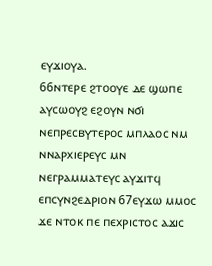ⲉⲩϫⲓⲟⲩⲁ.
66ⲛⲧⲉⲣⲉ ϩⲧⲟⲟⲩⲉ ⲇⲉ ϣⲱⲡⲉ ⲁⲩⲥⲱⲟⲩϩ ⲉϩⲟⲩⲛ ⲛϭⲓ ⲛⲉⲡⲣⲉⲥⲃⲩⲧⲉⲣⲟⲥ ⲙⲡⲗⲁⲟⲥ ⲛⲙ ⲛⲛⲁⲣⲭⲓⲉⲣⲉⲩⲥ ⲙⲛ ⲛⲉⲅⲣⲁⲙⲙⲁⲧⲉⲩⲥ ⲁⲩϫⲓⲧϥ ⲉⲡⲥⲩⲛϩⲉⲇⲣⲓⲟⲛ 67ⲉⲩϫⲱ ⲙⲙⲟⲥ ϫⲉ ⲛⲧⲟⲕ ⲡⲉ ⲡⲉⲭⲣⲓⲥⲧⲟⲥ ⲁϫⲓⲥ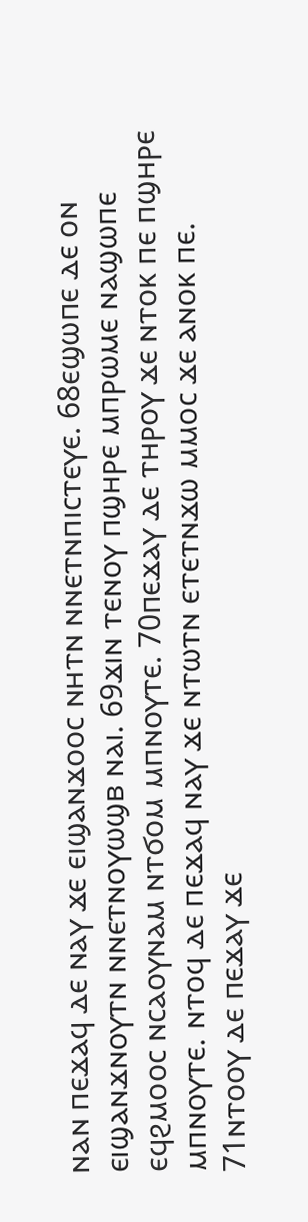ⲛⲁⲛ ⲡⲉϫⲁϥ ⲇⲉ ⲛⲁⲩ ϫⲉ ⲉⲓϣⲁⲛϫⲟⲟⲥ ⲛⲏⲧⲛ ⲛⲛⲉⲧⲛⲡⲓⲥⲧⲉⲩⲉ. 68ⲉϣⲱⲡⲉ ⲇⲉ ⲟⲛ ⲉⲓϣⲁⲛϫⲛⲟⲩⲧⲛ ⲛⲛⲉⲧⲛⲟⲩⲱϣⲃ ⲛⲁⲓ. 69ϫⲓⲛ ⲧⲉⲛⲟⲩ ⲡϣⲏⲣⲉ ⲙⲡⲣⲱⲙⲉ ⲛⲁϣⲱⲡⲉ ⲉϥϩⲙⲟⲟⲥ ⲛⲥⲁⲟⲩⲛⲁⲙ ⲛⲧϭⲟⲙ ⲙⲡⲛⲟⲩⲧⲉ. 70ⲡⲉϫⲁⲩ ⲇⲉ ⲧⲏⲣⲟⲩ ϫⲉ ⲛⲧⲟⲕ ⲡⲉ ⲡϣⲏⲣⲉ ⲙⲡⲛⲟⲩⲧⲉ. ⲛⲧⲟϥ ⲇⲉ ⲡⲉϫⲁϥ ⲛⲁⲩ ϫⲉ ⲛⲧⲱⲧⲛ ⲉⲧⲉⲧⲛϫⲱ ⲙⲙⲟⲥ ϫⲉ ⲁⲛⲟⲕ ⲡⲉ. 71ⲛⲧⲟⲟⲩ ⲇⲉ ⲡⲉϫⲁⲩ ϫⲉ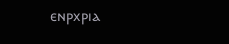ⲉⲛⲣⲭⲣⲓⲁ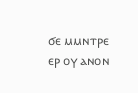ϭⲉ ⲙⲙⲛⲧⲣⲉ ⲉⲣ ⲟⲩ ⲁⲛⲟⲛ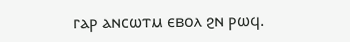ⲅⲁⲣ ⲁⲛⲥⲱⲧⲙ ⲉⲃⲟⲗ ϩⲛ ⲣⲱϥ.